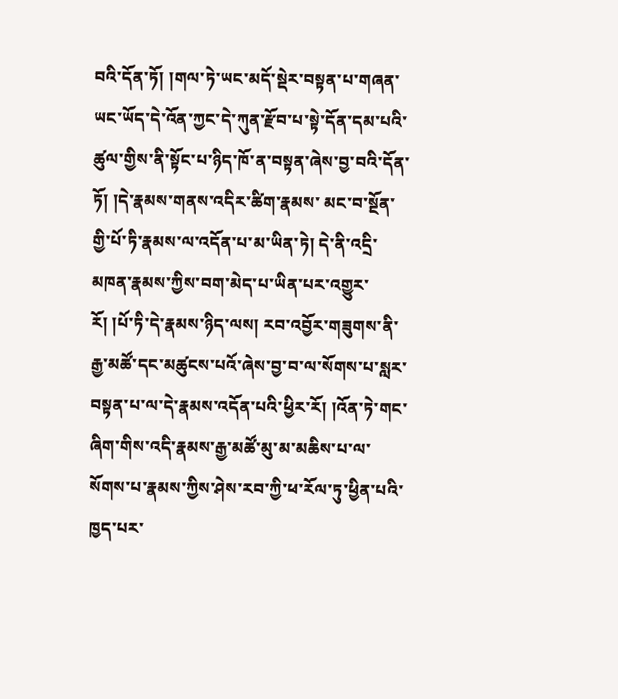བའི་དོན་ཏོ། །གལ་ཏེ་ཡང་མདོ་སྡེར་བསྟན་པ་གཞན་ཡང་ཡོད་དེ་འོན་ཀྱང་དེ་ཀུན་རྫོབ་པ་སྟེ་དོན་དམ་པའི་ཚུལ་གྱིས་ནི་སྟོང་པ་ཉིད་ཁོ་ན་བསྟན་ཞེས་བྱ་བའི་དོན་ཏོ། །དེ་རྣམས་གནས་འདིར་ཚིག་རྣམས་ མང་བ་སྔོན་གྱི་པོ་ཏི་རྣམས་ལ་འདོན་པ་མ་ཡིན་ཏེ། དེ་ནི་འདྲི་མཁན་རྣམས་ཀྱིས་བག་མེད་པ་ཡིན་པར་འགྱུར་རོ། །པོ་ཏི་དེ་རྣམས་ཉིད་ལས། རབ་འབྱོར་གཟུགས་ནི་རྒྱ་མཚོ་དང་མཚུངས་པའོ་ཞེས་བྱ་བ་ལ་སོགས་པ་སླར་བསྟན་པ་ལ་དེ་རྣམས་འདོན་པའི་ཕྱིར་རོ། །འོན་ཏེ་གང་ ཞིག་གིས་འདི་རྣམས་རྒྱ་མཚོ་མུ་མ་མཆིས་པ་ལ་སོགས་པ་རྣམས་ཀྱིས་ཤེས་རབ་ཀྱི་ཕ་རོལ་ཏུ་ཕྱིན་པའི་ཁྱད་པར་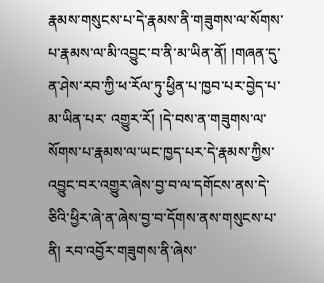རྣམས་གསུངས་པ་དེ་རྣམས་ནི་གཟུགས་ལ་སོགས་པ་རྣམས་ལ་མི་འབྱུང་བ་ནི་མ་ཡིན་ནོ། །གཞན་དུ་ན་ཤེས་རབ་ཀྱི་ཕ་རོལ་ཏུ་ཕྱིན་པ་ཁྱབ་པར་བྱེད་པ་མ་ཡིན་པར་ འགྱུར་རོ། །དེ་བས་ན་གཟུགས་ལ་སོགས་པ་རྣམས་ལ་ཡང་ཁྱད་པར་དེ་རྣམས་ཀྱིས་འབྱུང་བར་འགྱུར་ཞེས་བྱ་བ་ལ་དགོངས་ནས་དེ་ཅིའི་ཕྱིར་ཞེ་ན་ཞེས་བྱ་བ་དོགས་ནས་གསུངས་པ་ནི། རབ་འབྱོར་གཟུགས་ནི་ཞེས་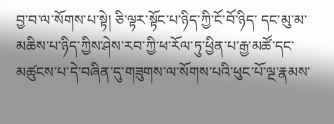བྱ་བ་ལ་སོགས་པ་སྟེ། ཅི་ལྟར་སྟོང་པ་ཉིད་ཀྱི་ངོ་བོ་ཉིད་ དང་མུ་མ་མཆིས་པ་ཉིད་ཀྱིས་ཤེས་རབ་ཀྱི་ཕ་རོལ་ཏུ་ཕྱིན་པ་རྒྱ་མཚོ་དང་མཚུངས་པ་དེ་བཞིན་དུ་གཟུགས་ལ་སོགས་པའི་ཕུང་པོ་ལྔ་རྣམས་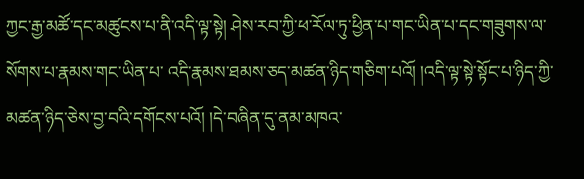ཀྱང་རྒྱ་མཚོ་དང་མཚུངས་པ་ནི་འདི་ལྟ་སྟེ། ཤེས་རབ་ཀྱི་ཕ་རོལ་ཏུ་ཕྱིན་པ་གང་ཡིན་པ་དང་གཟུགས་ལ་སོགས་པ་རྣམས་གང་ཡིན་པ་ འདི་རྣམས་ཐམས་ཅད་མཚན་ཉིད་གཅིག་པའོ། །འདི་ལྟ་སྟེ་སྟོང་པ་ཉིད་ཀྱི་མཚན་ཉིད་ཅེས་བྱ་བའི་དགོངས་པའོ། །དེ་བཞིན་དུ་ནམ་མཁའ་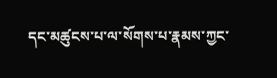དང་མཚུངས་པ་ལ་སོགས་པ་རྣམས་ཀྱང་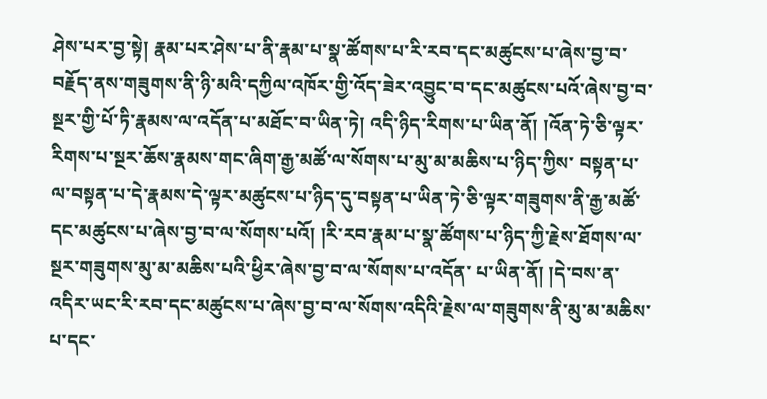ཤེས་པར་བྱ་སྟེ། རྣམ་པར་ཤེས་པ་ནི་རྣམ་པ་སྣ་ཚོགས་པ་རི་རབ་དང་མཚུངས་པ་ཞེས་བྱ་བ་ བརྗོད་ནས་གཟུགས་ནི་ཉི་མའི་དཀྱིལ་འཁོར་གྱི་འོད་ཟེར་འབྱུང་བ་དང་མཚུངས་པའོ་ཞེས་བྱ་བ་སྔར་གྱི་པོ་ཏི་རྣམས་ལ་འདོན་པ་མཐོང་བ་ཡིན་ཏེ། འདི་ཉིད་རིགས་པ་ཡིན་ནོ། །འོན་ཏེ་ཅི་ལྟར་རིགས་པ་སྔར་ཆོས་རྣམས་གང་ཞིག་རྒྱ་མཚོ་ལ་སོགས་པ་མུ་མ་མཆིས་པ་ཉིད་ཀྱིས་ བསྟན་པ་ལ་བསྟན་པ་དེ་རྣམས་དེ་ལྟར་མཚུངས་པ་ཉིད་དུ་བསྟན་པ་ཡིན་ཏེ་ཅི་ལྟར་གཟུགས་ནི་རྒྱ་མཚོ་དང་མཚུངས་པ་ཞེས་བྱ་བ་ལ་སོགས་པའོ། །རི་རབ་རྣམ་པ་སྣ་ཚོགས་པ་ཉིད་ཀྱི་རྗེས་ཐོགས་ལ་སྔར་གཟུགས་མུ་མ་མཆིས་པའི་ཕྱིར་ཞེས་བྱ་བ་ལ་སོགས་པ་འདོན་ པ་ཡིན་ནོ། །དེ་བས་ན་འདིར་ཡང་རི་རབ་དང་མཚུངས་པ་ཞེས་བྱ་བ་ལ་སོགས་འདིའི་རྗེས་ལ་གཟུགས་ནི་མུ་མ་མཆིས་པ་དང་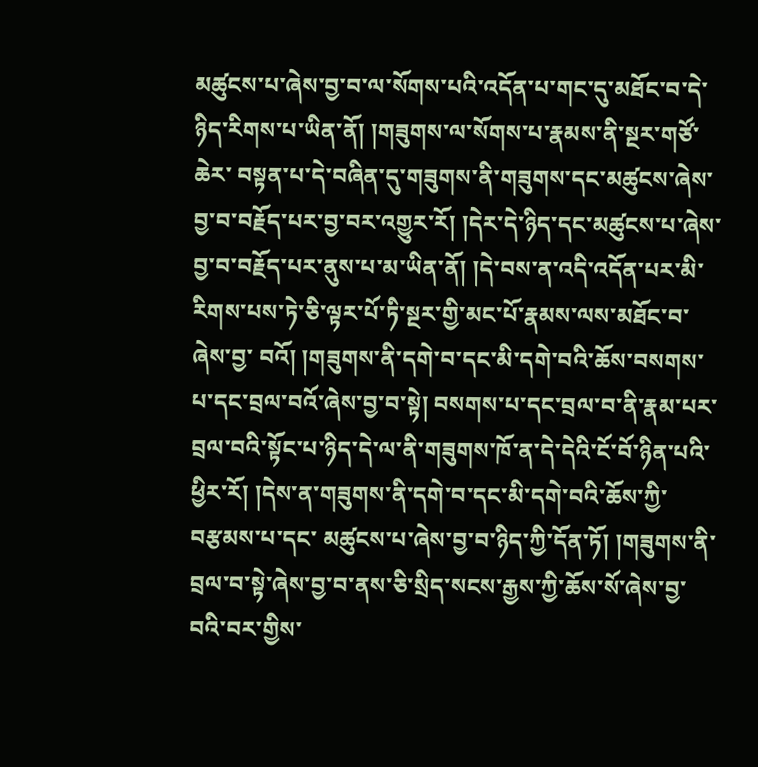མཚུངས་པ་ཞེས་བྱ་བ་ལ་སོགས་པའི་འདོན་པ་གང་དུ་མཐོང་བ་དེ་ཉིད་རིགས་པ་ཡིན་ནོ། །གཟུགས་ལ་སོགས་པ་རྣམས་ནི་སྔར་གཙོ་ཆེར་ བསྟན་པ་དེ་བཞིན་དུ་གཟུགས་ནི་གཟུགས་དང་མཚུངས་ཞེས་བྱ་བ་བརྗོད་པར་བྱ་བར་འགྱུར་རོ། །དེར་དེ་ཉིད་དང་མཚུངས་པ་ཞེས་བྱ་བ་བརྗོད་པར་ནུས་པ་མ་ཡིན་ནོ། །དེ་བས་ན་འདི་འདོན་པར་མི་རིགས་པས་ཏེ་ཅི་ལྟར་པོ་ཏི་སྔར་གྱི་མང་པོ་རྣམས་ལས་མཐོང་བ་ཞེས་བྱ་ བའོ། །གཟུགས་ནི་དགེ་བ་དང་མི་དགེ་བའི་ཆོས་བསགས་པ་དང་བྲལ་བའོ་ཞེས་བྱ་བ་སྟེ། བསགས་པ་དང་བྲལ་བ་ནི་རྣམ་པར་བྲལ་བའི་སྟོང་པ་ཉིད་དེ་ལ་ནི་གཟུགས་ཁོ་ན་དེ་དེའི་ངོ་བོ་ཉིན་པའི་ཕྱིར་རོ། །དེས་ན་གཟུགས་ནི་དགེ་བ་དང་མི་དགེ་བའི་ཆོས་ཀྱི་བརྩམས་པ་དང་ མཚུངས་པ་ཞེས་བྱ་བ་ཉིད་ཀྱི་དོན་ཏོ། །གཟུགས་ནི་བྲལ་བ་སྟེ་ཞེས་བྱ་བ་ནས་ཅི་སྲིད་སངས་རྒྱས་ཀྱི་ཆོས་སོ་ཞེས་བྱ་བའི་བར་གྱིས་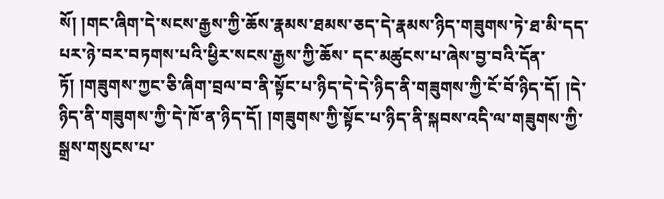སོ། །གང་ཞིག་དེ་སངས་རྒྱས་ཀྱི་ཆོས་རྣམས་ཐམས་ཅད་དེ་རྣམས་ཉིད་གཟུགས་ཏེ་ཐ་མི་དད་པར་ཉེ་བར་བཏགས་པའི་ཕྱིར་སངས་རྒྱས་ཀྱི་ཆོས་ དང་མཚུངས་པ་ཞེས་བྱ་བའི་དོན་ཏོ། །གཟུགས་ཀྱང་ཅི་ཞིག་བྲལ་བ་ནི་སྟོང་པ་ཉིད་དེ་དེ་ཉིད་ནི་གཟུགས་ཀྱི་ངོ་བོ་ཉིད་དོ། །དེ་ཉིད་ནི་གཟུགས་ཀྱི་དེ་ཁོ་ན་ཉིད་དོ། །གཟུགས་ཀྱི་སྟོང་པ་ཉིད་ནི་སྐབས་འདི་ལ་གཟུགས་ཀྱི་སྒྲས་གསུངས་པ་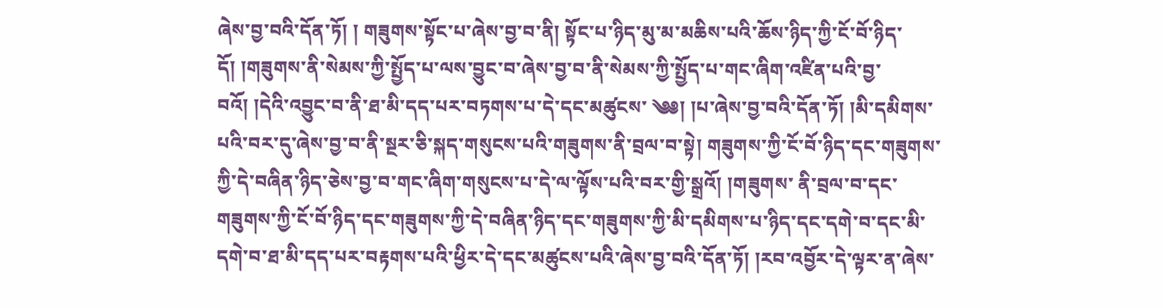ཞེས་བྱ་བའི་དོན་ཏོ། ། གཟུགས་སྟོང་པ་ཞེས་བྱ་བ་ནི། སྟོང་པ་ཉིད་མུ་མ་མཆིས་པའི་ཆོས་ཉིད་ཀྱི་ངོ་བོ་ཉིད་དོ། །གཟུགས་ནི་སེམས་ཀྱི་སྤྱོད་པ་ལས་བྱུང་བ་ཞེས་བྱ་བ་ནི་སེམས་ཀྱི་སྤྱོད་པ་གང་ཞིག་འཛིན་པའི་བྱ་བའོ། །དེའི་འབྱུང་བ་ནི་ཐ་མི་དད་པར་བཏགས་པ་དེ་དང་མཚུངས་ ༄༅། །པ་ཞེས་བྱ་བའི་དོན་ཏོ། །མི་དམིགས་པའི་བར་དུ་ཞེས་བྱ་བ་ནི་སྔར་ཅི་སྐད་གསུངས་པའི་གཟུགས་ནི་བྲལ་བ་སྟེ། གཟུགས་ཀྱི་ངོ་བོ་ཉིད་དང་གཟུགས་ཀྱི་དེ་བཞིན་ཉིད་ཅེས་བྱ་བ་གང་ཞིག་གསུངས་པ་དེ་ལ་ལྟོས་པའི་བར་གྱི་སྒྲའོ། །གཟུགས་ ནི་བྲལ་བ་དང་གཟུགས་ཀྱི་ངོ་བོ་ཉིད་དང་གཟུགས་ཀྱི་དེ་བཞིན་ཉིད་དང་གཟུགས་ཀྱི་མི་དམིགས་པ་ཉིད་དང་དགེ་བ་དང་མི་དགེ་བ་ཐ་མི་དད་པར་བརྟགས་པའི་ཕྱིར་དེ་དང་མཚུངས་པའི་ཞེས་བྱ་བའི་དོན་ཏོ། །རབ་འབྱོར་དེ་ལྟར་ན་ཞེས་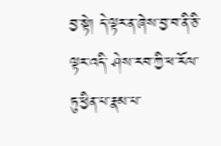བྱ་སྟེ། དེ་ལྟར་ན་ཞེས་བྱ་བ་ནི་ཅི་ལྟར་འདི་ ཤེས་རབ་ཀྱི་ཕ་རོལ་ཏུ་ཕྱིན་པ་རྣམ་པ་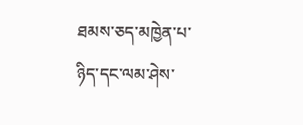ཐམས་ཅད་མཁྱེན་པ་ཉིད་དང་ལམ་ཤེས་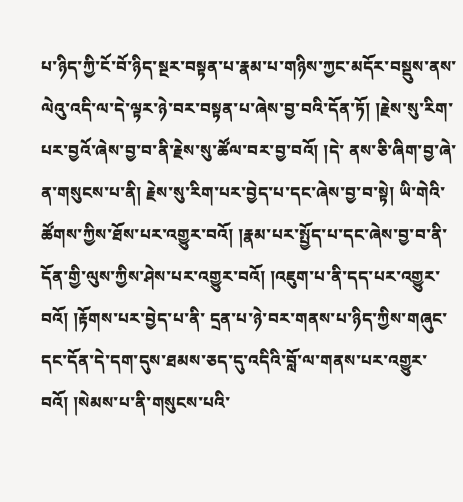པ་ཉིད་ཀྱི་ངོ་བོ་ཉིད་སྔར་བསྟན་པ་རྣམ་པ་གཉིས་ཀྱང་མདོར་བསྡུས་ནས་ལེའུ་འདི་ལ་དེ་ལྟར་ཉེ་བར་བསྟན་པ་ཞེས་བྱ་བའི་དོན་ཏོ། །རྗེས་སུ་རིག་པར་བྱའོ་ཞེས་བྱ་བ་ནི་རྗེས་སུ་ཚོལ་བར་བྱ་བའོ། །དེ་ ནས་ཅི་ཞིག་བྱ་ཞེ་ན་གསུངས་པ་ནི། རྗེས་སུ་རིག་པར་བྱེད་པ་དང་ཞེས་བྱ་བ་སྟེ། ཡི་གེའི་ཚོགས་ཀྱིས་ཐོས་པར་འགྱུར་བའོ། །རྣམ་པར་སྤྱོད་པ་དང་ཞེས་བྱ་བ་ནི་དོན་གྱི་ལུས་ཀྱིས་ཤེས་པར་འགྱུར་བའོ། །འཇུག་པ་ནི་དད་པར་འགྱུར་བའོ། །རྟོགས་པར་བྱེད་པ་ནི་ དྲན་པ་ཉེ་བར་གནས་པ་ཉིད་ཀྱིས་གཞུང་དང་དོན་དེ་དག་དུས་ཐམས་ཅད་དུ་འདིའི་བློ་ལ་གནས་པར་འགྱུར་བའོ། །སེམས་པ་ནི་གསུངས་པའི་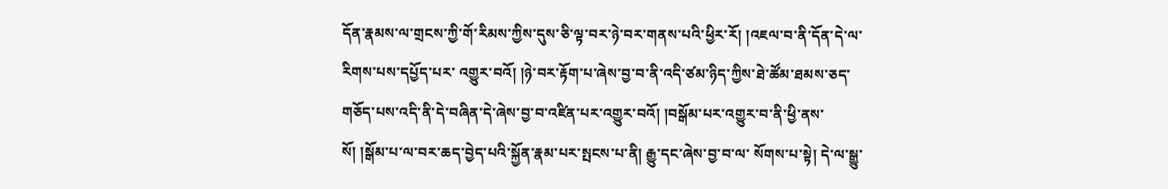དོན་རྣམས་ལ་གྲངས་ཀྱི་གོ་རིམས་ཀྱིས་དུས་ཅི་ལྟ་བར་ཉེ་བར་གནས་པའི་ཕྱིར་རོ། །འཇལ་བ་ནི་དོན་དེ་ལ་རིགས་པས་དཔྱོད་པར་ འགྱུར་བའོ། །ཉེ་བར་རྟོག་པ་ཞེས་བྱ་བ་ནི་འདི་ཙམ་ཉིད་ཀྱིས་ཐེ་ཚོམ་ཐམས་ཅད་གཅོད་པས་འདི་ནི་དེ་བཞིན་དེ་ཞེས་བྱ་བ་འཛིན་པར་འགྱུར་བའོ། །བསྒོམ་པར་འགྱུར་བ་ནི་ཕྱི་ནས་སོ། །སྒོམ་པ་ལ་བར་ཆད་བྱེད་པའི་སྐྱོན་རྣམ་པར་སྤངས་པ་ནི། རྒྱུ་དང་ཞེས་བྱ་བ་ལ་ སོགས་པ་སྟེ། དེ་ལ་སྒྱུ་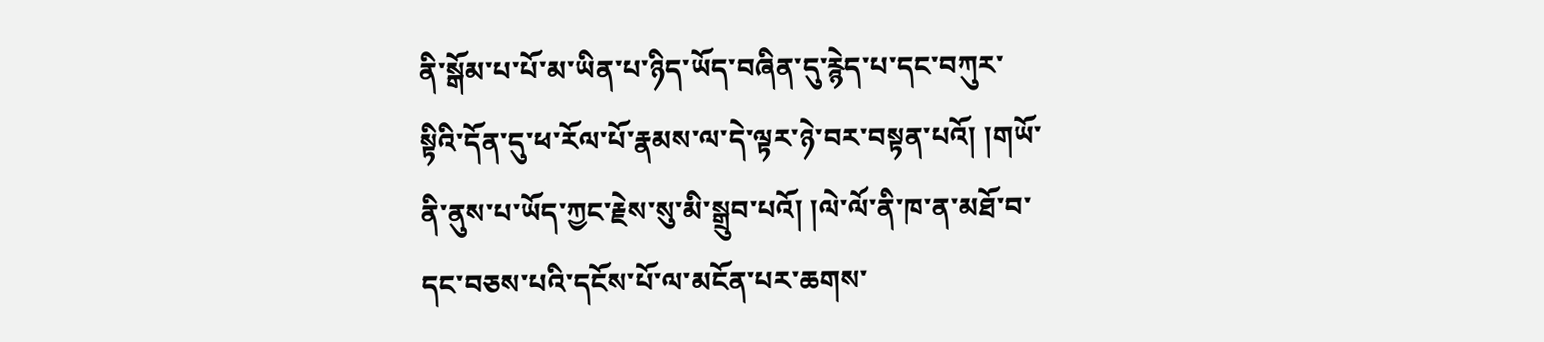ནི་སྒོམ་པ་པོ་མ་ཡིན་པ་ཉིད་ཡོད་བཞིན་དུ་རྙེད་པ་དང་བཀུར་སྟིའི་དོན་དུ་ཕ་རོལ་པོ་རྣམས་ལ་དེ་ལྟར་ཉེ་བར་བསྟན་པའོ། །གཡོ་ནི་ནུས་པ་ཡོད་ཀྱང་རྗེས་སུ་མི་སྒྲུབ་པའོ། །ལེ་ལོ་ནི་ཁ་ན་མཐོ་བ་དང་བཅས་པའི་དངོས་པོ་ལ་མངོན་པར་ཆགས་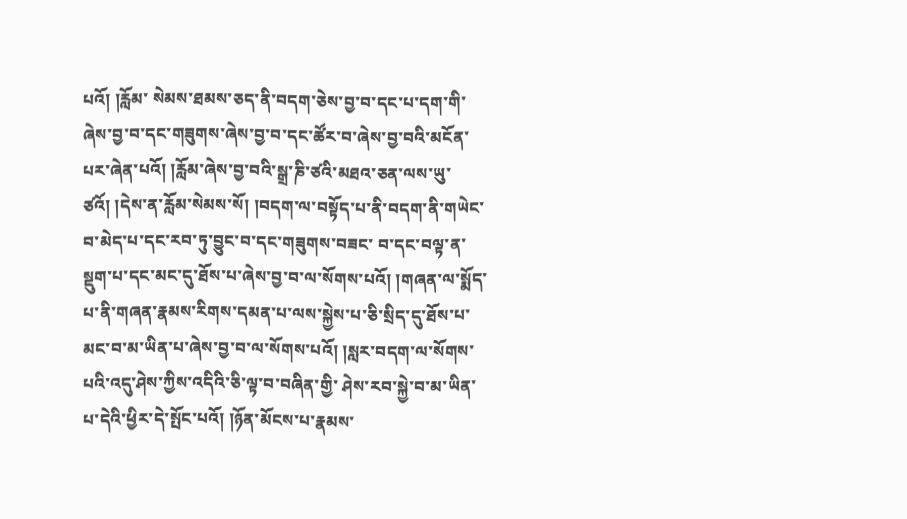པའོ། །རློམ་ སེམས་ཐམས་ཅད་ནི་བདག་ཅེས་བྱ་བ་དང་པ་དག་གི་ཞེས་བྱ་བ་དང་གཟུགས་ཞེས་བྱ་བ་དང་ཚོར་བ་ཞེས་བྱ་བའི་མངོན་པར་ཞེན་པའོ། །རློམ་ཞེས་བྱ་བའི་སྒྲ་ཎི་ཙའི་མཐའ་ཅན་ལས་ཡུ་ཙའོ། །དེས་ན་རློམ་སེམས་སོ། །བདག་ལ་བསྟོད་པ་ནི་བདག་ནི་གཡེང་བ་མེད་པ་དང་རབ་ཏུ་བྱུང་བ་དང་གཟུགས་བཟང་ བ་དང་བལྟ་ན་སྡུག་པ་དང་མང་དུ་ཐོས་པ་ཞེས་བྱ་བ་ལ་སོགས་པའོ། །གཞན་ལ་སྨོད་པ་ནི་གཞན་རྣམས་རིགས་དམན་པ་ལས་སྐྱེས་པ་ཅི་སྲིད་དུ་ཐོས་པ་མང་བ་མ་ཡིན་པ་ཞེས་བྱ་བ་ལ་སོགས་པའོ། །སླར་བདག་ལ་སོགས་པའི་འདུ་ཤེས་ཀྱིས་འདིའི་ཅི་ལྟ་བ་བཞིན་གྱི་ ཤེས་རབ་སྐྱེ་བ་མ་ཡིན་པ་དེའི་ཕྱིར་དེ་སྤོང་པའོ། །ཉོན་མོངས་པ་རྣམས་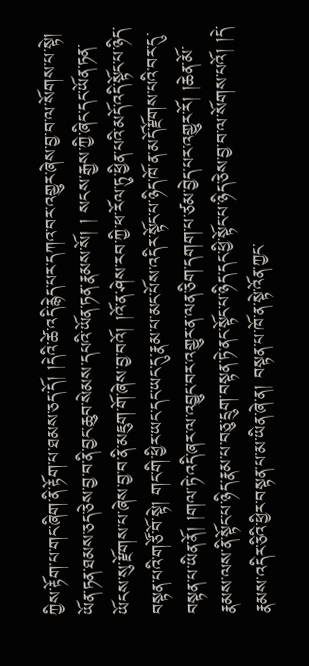ཀྱིས་རྟོག་པ་གང་ཞིག་ནི་རྟོག་པ་ཐམས་ཅད་དོ། །དེའི་ཚེ་འདི་རྙེད་པར་དཀའ་བར་འགྱུར་ཞེས་བྱ་བ་ལ་སོགས་པ་སྟེ། ཡོན་ཏན་ཐམས་ཅད་ཅེས་བྱ་བ་ནི་བྱང་ཆུབ་སེམས་དཔའི་ཡོན་ཏན་རྣམས་སོ། ། སངས་རྒྱས་ཀྱི་ཞིང་དང་ཡོན་ཏན་ཡོངས་སུ་རྫོགས་པ་ཞེས་བྱ་བ་ནི་མཇུག་གོ་ཞེས་བྱ་བའོ། །འོ་ན་ཤེས་རབ་ཀྱི་ཕ་རོལ་ཏུ་ཕྱིན་པའི་མདོ་འདི་སྟོང་པ་ཉིད་བསྟན་པའི་གཙོ་བོ་སྟེ། གང་གི་ཕྱིར་ཡང་དང་ཡང་དུ་རྣམ་པ་མང་པོས་འདིར་སྟོང་པ་ཉིད་ཁོ་ན་མདོ་རྫོགས་པའི་བར་དུ་ བསྟན་པ་ཡིན་ནོ། །གལ་ཏེ་འདི་ཞར་ལ་འབྱུང་བར་འགྱུར་ན་ལན་ཅིག་དགག་པ་ཙམ་བྱེད་པར་འགྱུར་རོ། །ཆེན་མོ་རྣམས་ལས་ནི་སྟོང་པ་ཉིད་རྣམ་པ་བཅུ་དྲུག་བསྟན་ཏེ་ནང་སྟོང་པ་ཉིད་དང་ཕྱི་སྟོང་པ་ཉིད་ཅེས་བྱ་བ་ལ་སོགས་པའོ། །དེ་རྣམས་འདིར་ཅིའི་ཕྱིར་བསྟན་པ་མ་ཡིན་ཞེ་ན། བསྟན་པ་ཁོ་ན་སྟེ་འོན་ཀྱང་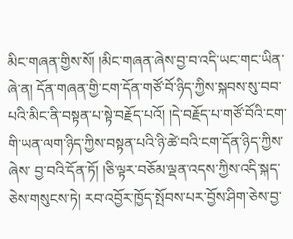མིང་གཞན་གྱིས་སོ། །མིང་གཞན་ཞེས་བྱ་བ་འདི་ཡང་གང་ཡིན་ཞེ་ན། དོན་གཞན་གྱི་ངག་དོན་གཙོ་བོ་ཉིད་ཀྱིས་སྐབས་སུ་བབ་པའི་མིང་ནི་བསྟན་པ་སྟེ་བརྗོད་པའོ། །དེ་བརྗོད་པ་གཙོ་བོའི་ངག་གི་ཡན་ལག་ཉིད་ཀྱིས་བསྟན་པའི་ཉི་ཚེ་བའི་ངག་དོན་ཉིད་ཀྱིས་ཞེས་ བྱ་བའི་དོན་ཏོ། །ཅི་ལྟར་བཅོམ་ལྡན་འདས་ཀྱིས་འདི་སྐད་ཅེས་གསུངས་ཏེ། རབ་འབྱོར་ཁྱོད་སྤོབས་པར་བྱོས་ཤིག་ཅེས་བྱ་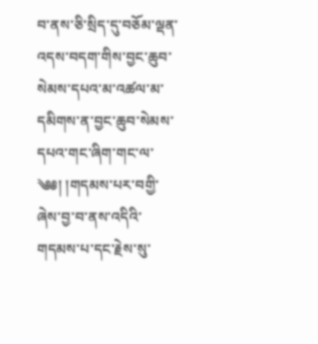བ་ནས་ཅི་སྲིད་དུ་བཅོམ་ལྡན་འདས་བདག་གིས་བྱང་ཆུབ་སེམས་དཔའ་མ་འཚལ་མ་དམིགས་ན་བྱང་ཆུབ་སེམས་དཔའ་གང་ཞིག་གང་ལ་ ༄༅། །གདམས་པར་བགྱི་ཞེས་བྱ་བ་ནས་འདིའི་གདམས་པ་དང་རྗེས་སུ་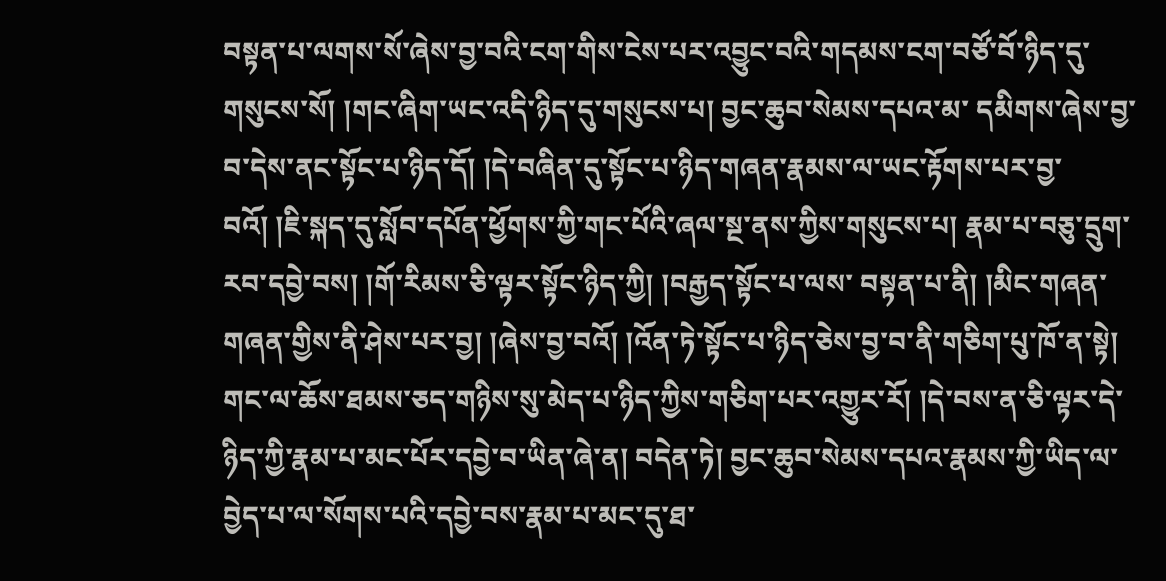བསྟན་པ་ལགས་སོ་ཞེས་བྱ་བའི་ངག་གིས་ངེས་པར་འབྱུང་བའི་གདམས་ངག་བཙོ་བོ་ཉིད་དུ་གསུངས་སོ། །གང་ཞིག་ཡང་འདི་ཉིད་དུ་གསུངས་པ། བྱང་ཆུབ་སེམས་དཔའ་མ་ དམིགས་ཞེས་བྱ་བ་དེས་ནང་སྟོང་པ་ཉིད་དོ། །དེ་བཞིན་དུ་སྟོང་པ་ཉིད་གཞན་རྣམས་ལ་ཡང་རྟོགས་པར་བྱ་བའོ། །ཇི་སྐད་དུ་སློབ་དཔོན་ཕྱོགས་ཀྱི་གང་པོའི་ཞལ་སྔ་ནས་ཀྱིས་གསུངས་པ། རྣམ་པ་བཅུ་དྲུག་རབ་དབྱེ་བས། །གོ་རིམས་ཅི་ལྟར་སྟོང་ཉིད་ཀྱི། །བརྒྱད་སྟོང་པ་ལས་ བསྟན་པ་ནི། །མིང་གཞན་གཞན་གྱིས་ནི་ཤེས་པར་བྱ། །ཞེས་བྱ་བའོ། །འོན་ཏེ་སྟོང་པ་ཉིད་ཅེས་བྱ་བ་ནི་གཅིག་པུ་ཁོ་ན་སྟེ། གང་ལ་ཆོས་ཐམས་ཅད་གཉིས་སུ་མེད་པ་ཉིད་ཀྱིས་གཅིག་པར་འགྱུར་རོ། །དེ་བས་ན་ཅི་ལྟར་དེ་ཉིད་ཀྱི་རྣམ་པ་མང་པོར་དབྱེ་བ་ཡིན་ཞེ་ན། བདེན་ཏེ། བྱང་ཆུབ་སེམས་དཔའ་རྣམས་ཀྱི་ཡིད་ལ་བྱེད་པ་ལ་སོགས་པའི་དབྱེ་བས་རྣམ་པ་མང་དུ་ཐ་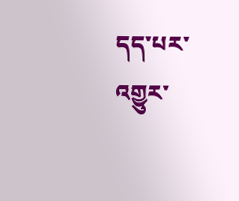དད་པར་འགྱུར་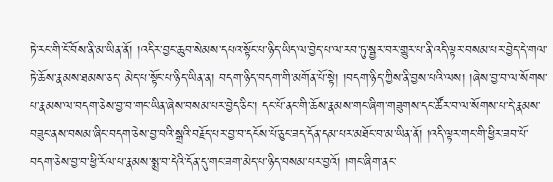ཏེ་རང་གི་ངོ་བོས་ནི་མ་ཡིན་ནོ། །འདིར་བྱང་ཆུབ་སེམས་དཔའ་སྟོང་པ་ཉིད་ཡིད་ལ་བྱེད་པ་ལ་རབ་ཏུ་སྦྱར་བར་གྱུར་པ་ནི་འདི་ལྟར་བསམ་པར་བྱེད་དེ་གལ་ཏེ་ཆོས་རྣམས་ཐམས་ཅད་ མེད་པ་སྟོང་པ་ཉིད་ཡིན་ན། བདག་ཉིད་བདག་གི་མགོན་པོ་སྟེ། །བདག་ཉིད་ཀྱིས་ནི་བྱས་པའི་ལས། །ཞེས་བྱ་བ་ལ་སོགས་པ་རྣམས་ལ་བདག་ཅེས་བྱ་བ་གང་ཡིན་ཞེས་བསམ་པར་བྱེད་ཅིང་། དང་པོ་ནང་གི་ཆོས་རྣམས་གང་ཞིག་གཟུགས་དང་ཚོར་བ་ལ་སོགས་པ་དེ་རྣམས་ བཟུང་ནས་བསམ་ཞིང་བདག་ཅེས་བྱ་བའི་སྒྲའི་བརྗོད་པར་བྱ་བ་དངོས་པོ་ཅུང་ཟད་དོན་དམ་པར་མཐོང་བ་མ་ཡིན་ནོ། །འདི་ལྟར་གང་གི་ཕྱིར་ཟབ་པོ་བདག་ཅེས་བྱ་བ་ཕྱི་རོལ་པ་རྣམས་སྨྲ་བ་དེའི་དོན་དུ་གང་ཟག་མེད་པ་ཉིད་བསམ་པར་བྱའོ། །གང་ཞིག་ནང་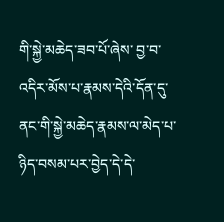གི་སྐྱེ་མཆེད་ཟབ་པོ་ཞེས་ བྱ་བ་འདིར་མོས་པ་རྣམས་དེའི་དོན་དུ་ནང་གི་སྐྱེ་མཆེད་རྣམས་ལ་མེད་པ་ཉིད་བསམ་པར་བྱེད་དེ་དེ་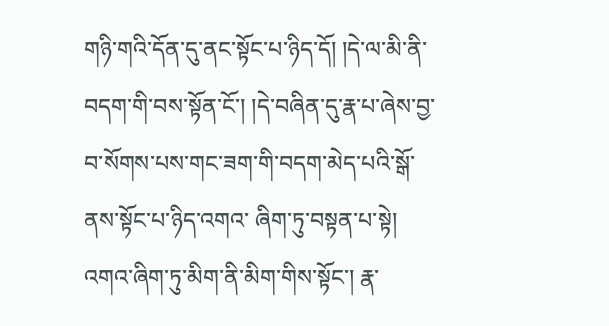གཉི་གའི་དོན་དུ་ནང་སྟོང་པ་ཉིད་དོ། །དེ་ལ་མི་ནི་བདག་གི་བས་སྟོན་ངོ་། །དེ་བཞིན་དུ་རྣ་པ་ཞེས་བྱ་བ་སོགས་པས་གང་ཟག་གི་བདག་མེད་པའི་སྒོ་ནས་སྟོང་པ་ཉིད་འགའ་ ཞིག་ཏུ་བསྟན་པ་སྟེ། འགའ་ཞིག་ཏུ་མིག་ནི་མིག་གིས་སྟོང་། རྣ་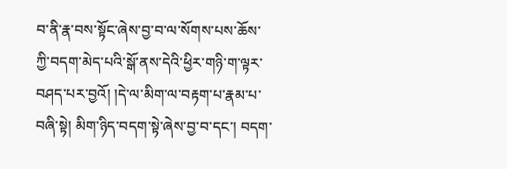བ་ནི་རྣ་བས་སྟོང་ཞེས་བྱ་བ་ལ་སོགས་པས་ཆོས་ཀྱི་བདག་མེད་པའི་སྒོ་ནས་དེའི་ཕྱིར་གཉི་ག་ལྟར་བཤད་པར་བྱའོ། །དེ་ལ་མིག་ལ་བརྟག་པ་རྣམ་པ་བཞི་སྟེ། མིག་ཉིད་བདག་སྟེ་ཞེས་བྱ་བ་དང་། བདག་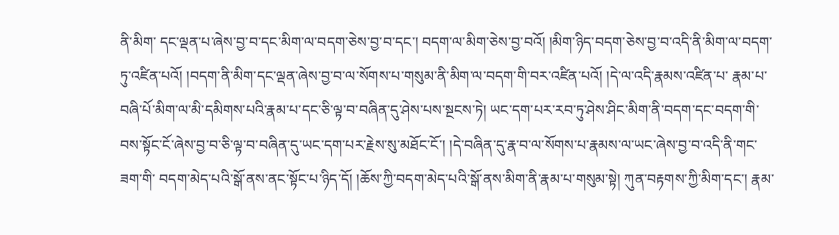ནི་མིག་ དང་ལྡན་པ་ཞེས་བྱ་བ་དང་མིག་ལ་བདག་ཅེས་བྱ་བ་དང་། བདག་ལ་མིག་ཅེས་བྱ་བའོ། །མིག་ཉིད་བདག་ཅེས་བྱ་བ་འདི་ནི་མིག་ལ་བདག་ཏུ་འཛིན་པའོ། །བདག་ནི་མིག་དང་ལྡན་ཞེས་བྱ་བ་ལ་སོགས་པ་གསུམ་ནི་མིག་ལ་བདག་གི་བར་འཛིན་པའོ། །དེ་ལ་འདི་རྣམས་འཛིན་པ་ རྣམ་པ་བཞི་པོ་མིག་ལ་མི་དམིགས་པའི་རྣམ་པ་དང་ཅི་ལྟ་བ་བཞིན་དུ་ཤེས་པས་སྔངས་ཏེ། ཡང་དག་པར་རབ་ཏུ་ཤེས་ཤིང་མིག་ནི་བདག་དང་བདག་གི་བས་སྟོང་ངོ་ཞེས་བྱ་བ་ཅི་ལྟ་བ་བཞིན་དུ་ཡང་དག་པར་རྗེས་སུ་མཐོང་ངོ་། །དེ་བཞིན་དུ་རྣ་བ་ལ་སོགས་པ་རྣམས་ལ་ཡང་ཞེས་བྱ་བ་འདི་ནི་གང་ཟག་གི་ བདག་མེད་པའི་སྒོ་ནས་ནང་སྟོང་པ་ཉིད་དོ། །ཆོས་ཀྱི་བདག་མེད་པའི་སྒོ་ནས་མིག་ནི་རྣམ་པ་གསུམ་སྟེ། ཀུན་བརྟགས་ཀྱི་མིག་དང་། རྣམ་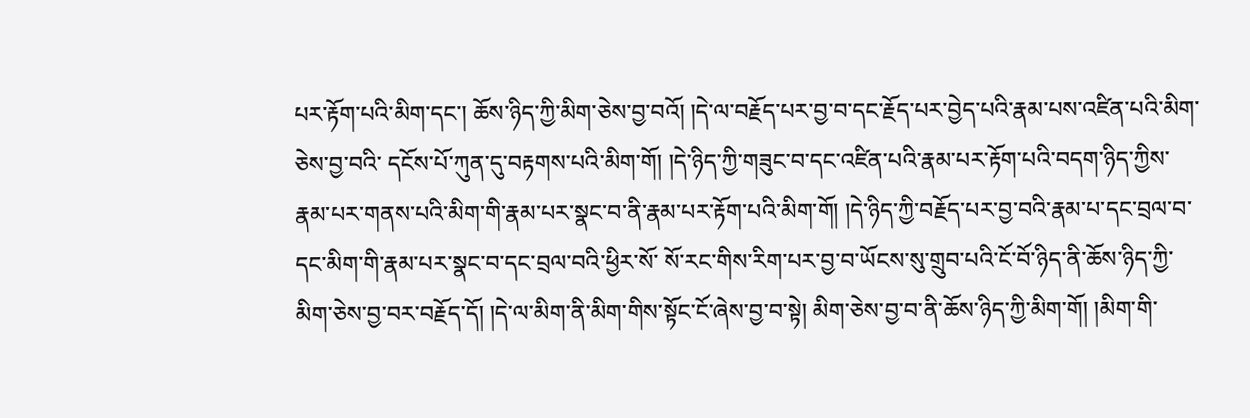པར་རྟོག་པའི་མིག་དང་། ཆོས་ཉིད་ཀྱི་མིག་ཅེས་བྱ་བའོ། །དེ་ལ་བརྗོད་པར་བྱ་བ་དང་རྗོད་པར་བྱེད་པའི་རྣམ་པས་འཛིན་པའི་མིག་ཅེས་བྱ་བའི་ དངོས་པོ་ཀུན་དུ་བརྟགས་པའི་མིག་གོ། །དེ་ཉིད་ཀྱི་གཟུང་བ་དང་འཛིན་པའི་རྣམ་པར་རྟོག་པའི་བདག་ཉིད་ཀྱིས་རྣམ་པར་གནས་པའི་མིག་གི་རྣམ་པར་སྣང་བ་ནི་རྣམ་པར་རྟོག་པའི་མིག་གོ། །དེ་ཉིད་ཀྱི་བརྗོད་པར་བྱ་བའི་རྣམ་པ་དང་བྲལ་བ་དང་མིག་གི་རྣམ་པར་སྣང་བ་དང་བྲལ་བའི་ཕྱིར་སོ་ སོ་རང་གིས་རིག་པར་བྱ་བ་ཡོངས་སུ་གྲུབ་པའི་ངོ་བོ་ཉིད་ནི་ཆོས་ཉིད་ཀྱི་མིག་ཅེས་བྱ་བར་བརྗོད་དོ། །དེ་ལ་མིག་ནི་མིག་གིས་སྟོང་ངོ་ཞེས་བྱ་བ་སྟེ། མིག་ཅེས་བྱ་བ་ནི་ཆོས་ཉིད་ཀྱི་མིག་གོ། །མིག་གི་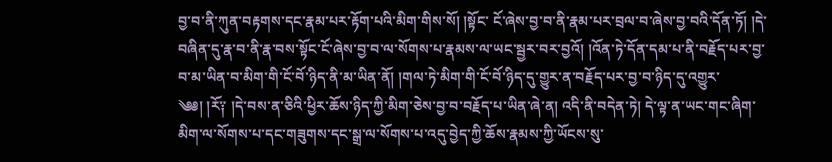བྱ་བ་ནི་ཀུན་བརྟགས་དང་རྣམ་པར་རྟོག་པའི་མིག་གིས་སོ། །སྟོང་ ངོ་ཞེས་བྱ་བ་ནི་རྣམ་པར་བྲལ་བ་ཞེས་བྱ་བའི་དོན་ཏོ། །དེ་བཞིན་དུ་རྣ་བ་ནི་རྣ་བས་སྟོང་ངོ་ཞེས་བྱ་བ་ལ་སོགས་པ་རྣམས་ལ་ཡང་སྦྱར་བར་བྱའོ། །འོན་ཏེ་དོན་དམ་པ་ནི་བརྗོད་པར་བྱ་བ་མ་ཡིན་བ་མིག་གི་ངོ་བོ་ཉིད་ནི་མ་ཡིན་ནོ། །གལ་ཏེ་མིག་གི་ངོ་བོ་ཉིད་དུ་གྱུར་ན་བརྗོད་པར་བྱ་བ་ཉིད་དུ་འགྱུར་ ༄༅། །རོ༑ །དེ་བས་ན་ཅིའི་ཕྱིར་ཆོས་ཉིད་ཀྱི་མིག་ཅེས་བྱ་བ་བརྗོད་པ་ཡིན་ཞེ་ན། འདི་ནི་བདེན་ཏེ། དེ་ལྟ་ན་ཡང་གང་ཞིག་མིག་ལ་སོགས་པ་དང་གཟུགས་དང་སྒྲ་ལ་སོགས་པ་འདུ་བྱེད་ཀྱི་ཆོས་རྣམས་ཀྱི་ཡོངས་སུ་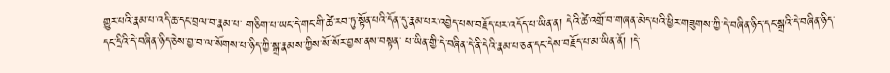གྱུར་པའི་རྣམ་པ་འདི་ཆ་དང་བྲལ་བ་རྣམ་པ་ གཅིག་པ་ཡང་དེ་གང་གི་ཚེ་རབ་ཏུ་སྟོན་པའི་དོན་དུ་རྣམ་པར་འབྱེད་པས་བརྗོད་པར་འདོད་པ་ཡིན་ན། དེའི་ཚེ་འགྲོ་བ་གཞན་མེད་པའི་ཕྱིར་གཟུགས་ཀྱི་དེ་བཞིན་ཉིད་དང་སྒྲའི་དེ་བཞིན་ཉིད་དང་དྲིའི་དེ་བཞིན་ཉིད་ཅེས་བྱ་བ་ལ་སོགས་པ་ཉིད་ཀྱི་སྒྲ་རྣམས་ཀྱིས་སོ་སོར་བྱས་ནས་བསྟན་ པ་ཡིན་གྱི་དེ་བཞིན་དེ་ནི་དེའི་རྣམ་པ་ཅན་དང་དེས་བརྗོད་པ་མ་ཡིན་ནོ། །དེ་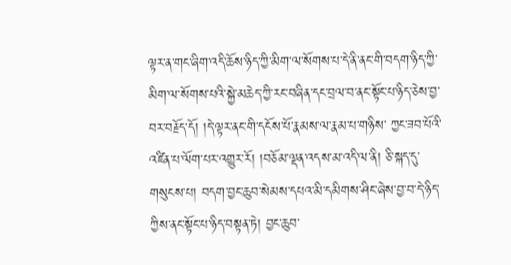ལྟར་ན་གང་ཞིག་འདི་ཆོས་ཉིད་ཀྱི་མིག་ལ་སོགས་པ་དེ་ནི་ནང་གི་བདག་ཉིད་ཀྱི་མིག་ལ་སོགས་པའི་སྐྱེ་མཆེད་ཀྱི་རང་བཞིན་དང་བྲལ་བ་ནང་སྟོང་པ་ཉིད་ཅེས་བྱ་བར་བརྗོད་དོ། །དེ་ལྟར་ནང་གི་དངོས་པོ་རྣམས་ལ་རྣམ་པ་གཉིས་ ཀྱང་ཟབ་པོའི་འཛིན་པ་ལོག་པར་འགྱུར་རོ། །བཅོམ་ལྡན་འདས་མ་འདི་ལ་ནི། ཅི་སྐད་དུ་གསུངས་པ། བདག་བྱང་ཆུབ་སེམས་དཔའ་མི་དམིགས་ཤིང་ཞེས་བྱ་བ་དེ་ཉིད་ཀྱིས་ནང་སྟོང་པ་ཉིད་བསྟན་ཏེ། བྱང་ཆུབ་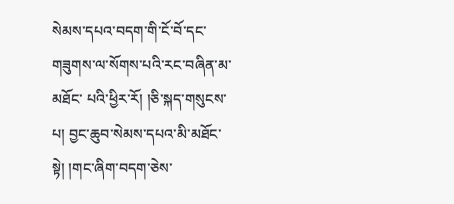སེམས་དཔའ་བདག་གི་ངོ་བོ་དང་གཟུགས་ལ་སོགས་པའི་རང་བཞིན་མ་མཐོང་ པའི་ཕྱིར་རོ། །ཅི་སྐད་གསུངས་པ། བྱང་ཆུབ་སེམས་དཔའ་མི་མཐོང་སྟེ། །གང་ཞིག་བདག་ཅེས་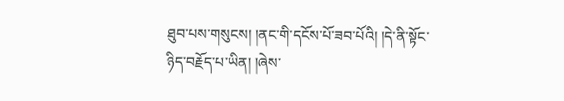ཐུབ་པས་གསུངས། །ནང་གི་དངོས་པོ་ཟབ་པོའི། །དེ་ནི་སྟོང་ཉིད་བརྗོད་པ་ཡིན། །ཞེས་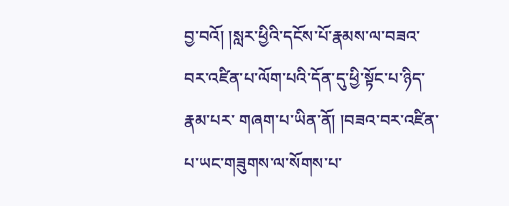བྱ་བའོ། །སླར་ཕྱིའི་དངོས་པོ་རྣམས་ལ་བཟའ་བར་འཛིན་པ་ལོག་པའི་དོན་དུ་ཕྱི་སྟོང་པ་ཉིད་རྣམ་པར་ གཞག་པ་ཡིན་ནོ། །བཟའ་བར་འཛིན་པ་ཡང་གཟུགས་ལ་སོགས་པ་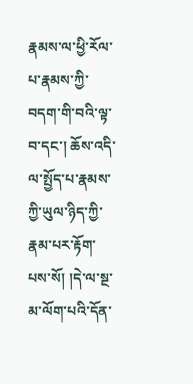རྣམས་ལ་ཕྱི་རོལ་པ་རྣམས་ཀྱི་བདག་གི་བའི་ལྟ་བ་དང་། ཆོས་འདི་ལ་སྤྱོད་པ་རྣམས་ཀྱི་ཡུལ་ཉིད་ཀྱི་རྣམ་པར་རྟོག་པས་སོ། །དེ་ལ་སྔ་མ་ལོག་པའི་དོན་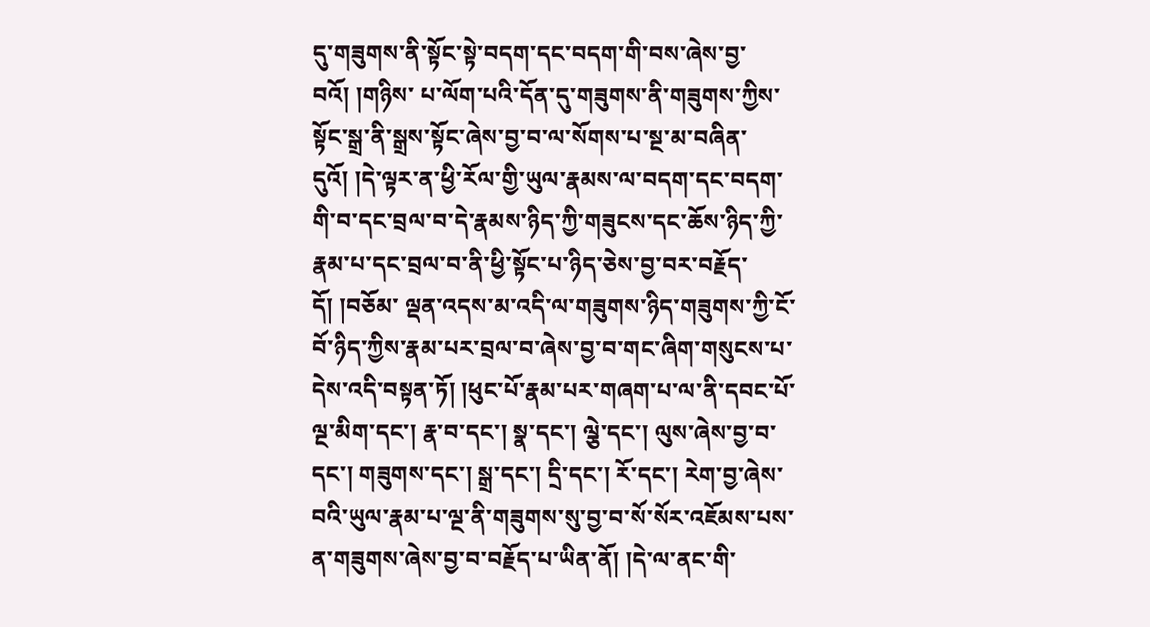དུ་གཟུགས་ནི་སྟོང་སྟེ་བདག་དང་བདག་གི་བས་ཞེས་བྱ་བའོ། །གཉིས་ པ་ལོག་པའི་དོན་དུ་གཟུགས་ནི་གཟུགས་ཀྱིས་སྟོང་སྒྲ་ནི་སྒྲས་སྟོང་ཞེས་བྱ་བ་ལ་སོགས་པ་སྔ་མ་བཞིན་དུའོ། །དེ་ལྟར་ན་ཕྱི་རོལ་གྱི་ཡུལ་རྣམས་ལ་བདག་དང་བདག་གི་བ་དང་བྲལ་བ་དེ་རྣམས་ཉིད་ཀྱི་གཟུངས་དང་ཆོས་ཉིད་ཀྱི་རྣམ་པ་དང་བྲལ་བ་ནི་ཕྱི་སྟོང་པ་ཉིད་ཅེས་བྱ་བར་བརྗོད་དོ། །བཅོམ་ ལྡན་འདས་མ་འདི་ལ་གཟུགས་ཉིད་གཟུགས་ཀྱི་ངོ་བོ་ཉིད་ཀྱིས་རྣམ་པར་བྲལ་བ་ཞེས་བྱ་བ་གང་ཞིག་གསུངས་པ་དེས་འདི་བསྟན་ཏོ། །ཕུང་པོ་རྣམ་པར་གཞག་པ་ལ་ནི་དབང་པོ་ལྔ་མིག་དང་། རྣ་བ་དང་། སྣ་དང་། ལྕེ་དང་། ལུས་ཞེས་བྱ་བ་དང་། གཟུགས་དང་། སྒྲ་དང་། དྲི་དང་། རོ་དང་། རེག་བྱ་ཞེས་བའི་ཡུལ་རྣམ་པ་ལྔ་ནི་གཟུགས་སུ་བྱ་བ་སོ་སོར་འཇོམས་པས་ན་གཟུགས་ཞེས་བྱ་བ་བརྗོད་པ་ཡིན་ནོ། །དེ་ལ་ནང་གི་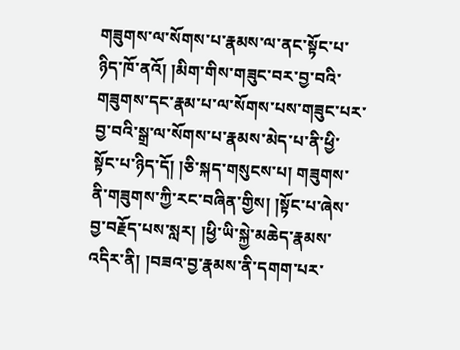གཟུགས་ལ་སོགས་པ་རྣམས་ལ་ནང་སྟོང་པ་ཉིད་ཁོ་ནའོ། །མིག་གིས་གཟུང་བར་བྱ་བའི་གཟུགས་དང་རྣམ་པ་ལ་སོགས་པས་གཟུང་པར་ བྱ་བའི་སྒྲ་ལ་སོགས་པ་རྣམས་མེད་པ་ནི་ཕྱི་སྟོང་པ་ཉིད་དོ། །ཅི་སྐད་གསུངས་པ། གཟུགས་ནི་གཟུགས་ཀྱི་རང་བཞིན་གྱིས། །སྟོང་པ་ཞེས་བྱ་བརྗོད་པས་སླར། །ཕྱི་ཡི་སྐྱེ་མཆེད་རྣམས་འདིར་ནི། །བཟའ་བྱ་རྣམས་ནི་དགག་པར་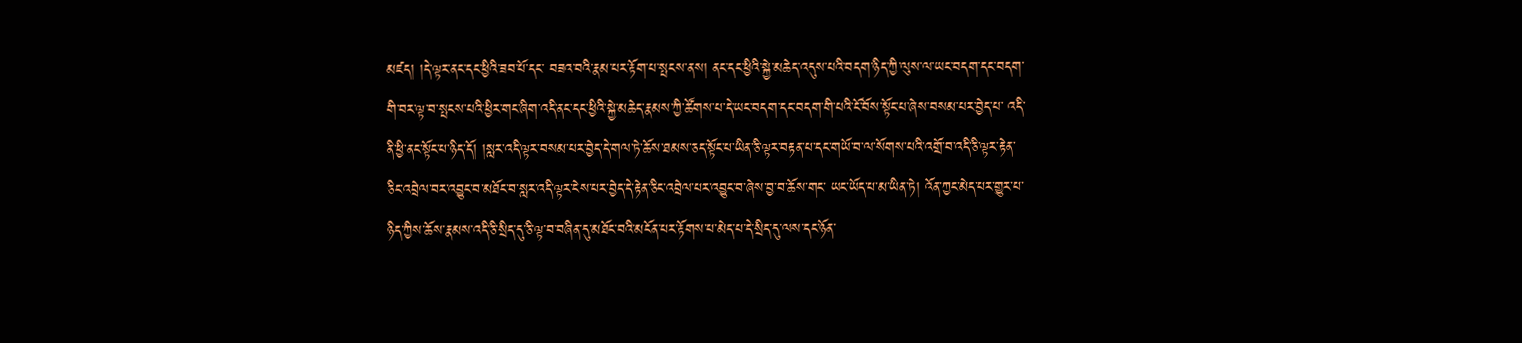མཛད། །དེ་ལྟར་ནང་དང་ཕྱིའི་ཟབ་པོ་དང་ བཟའ་བའི་རྣམ་པར་རྟོག་པ་སྤངས་ནས། ནང་དང་ཕྱིའི་སྐྱེ་མཆེད་འདུས་པའི་བདག་ཉིད་ཀྱི་ལུས་ལ་ཡང་བདག་དང་བདག་གི་བར་ལྟ་བ་སྤངས་པའི་ཕྱིར་གང་ཞིག་འདི་ནང་དང་ཕྱིའི་སྐྱེ་མཆེད་རྣམས་ཀྱི་ཚོགས་པ་དེ་ཡང་བདག་དང་བདག་གི་པའི་ངོ་བོས་སྟོང་པ་ཞེས་བསམ་པར་བྱེད་པ་ འདི་ནི་ཕྱི་ནང་སྟོང་པ་ཉིད་དོ། །སླར་འདི་ལྟར་བསམ་པར་བྱེད་དེ་གལ་ཏེ་ཆོས་ཐམས་ཅད་སྟོང་པ་ཡིན་ཅི་ལྟར་བརྟན་པ་དང་གཡོ་བ་ལ་སོགས་པའི་འགྲོ་བ་འདི་ཅི་ལྟར་རྟེན་ཅིང་འབྲེལ་བར་འབྱུང་བ་མཐོང་བ་སླར་འདི་ལྟར་ངེས་པར་བྱེད་དེ་རྟེན་ཅིང་འབྲེལ་པར་འབྱུང་བ་ཞེས་བྱ་བ་ཆོས་གང་ ཡང་ཡོད་པ་མ་ཡིན་ཏེ། འོན་ཀྱང་མེད་པར་གྱུར་པ་ཉིད་ཀྱིས་ཆོས་རྣམས་འདི་ཅི་སྲིད་དུ་ཅི་ལྟ་བ་བཞིན་དུ་མཐོང་བའི་མངོན་པར་རྟོགས་པ་མེད་པ་དེ་སྲིད་དུ་ལས་དང་ཉོན་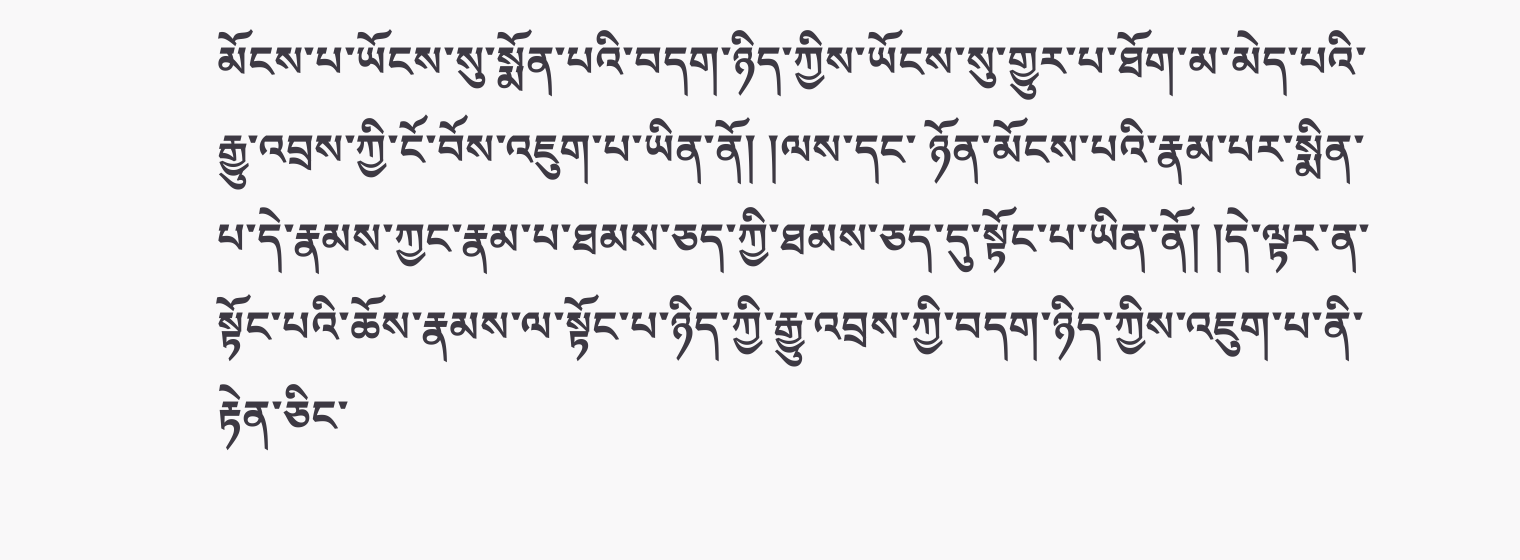མོངས་པ་ཡོངས་སུ་སྨོན་པའི་བདག་ཉིད་ཀྱིས་ཡོངས་སུ་གྱུར་པ་ཐོག་མ་མེད་པའི་རྒྱུ་འབྲས་ཀྱི་ངོ་བོས་འཇུག་པ་ཡིན་ནོ། །ལས་དང་ ཉོན་མོངས་པའི་རྣམ་པར་སྨིན་པ་དེ་རྣམས་ཀྱང་རྣམ་པ་ཐམས་ཅད་ཀྱི་ཐམས་ཅད་དུ་སྟོང་པ་ཡིན་ནོ། །དེ་ལྟར་ན་སྟོང་པའི་ཆོས་རྣམས་ལ་སྟོང་པ་ཉིད་ཀྱི་རྒྱུ་འབྲས་ཀྱི་བདག་ཉིད་ཀྱིས་འཇུག་པ་ནི་རྟེན་ཅིང་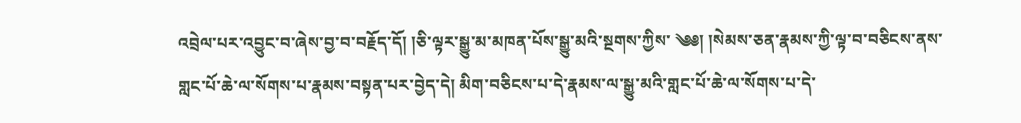འབྲེལ་པར་འབྱུང་བ་ཞེས་བྱ་བ་བརྗོད་དོ། །ཅི་ལྟར་སྒྱུ་མ་མཁན་པོས་སྒྱུ་མའི་སྔགས་ཀྱིས་ ༄༅། །སེམས་ཅན་རྣམས་ཀྱི་ལྟ་བ་བཅིངས་ནས་གླང་པོ་ཆེ་ལ་སོགས་པ་རྣམས་བསྟན་པར་བྱེད་དེ། མིག་བཅིངས་པ་དེ་རྣམས་ལ་སྒྱུ་མའི་གླང་པོ་ཆེ་ལ་སོགས་པ་དེ་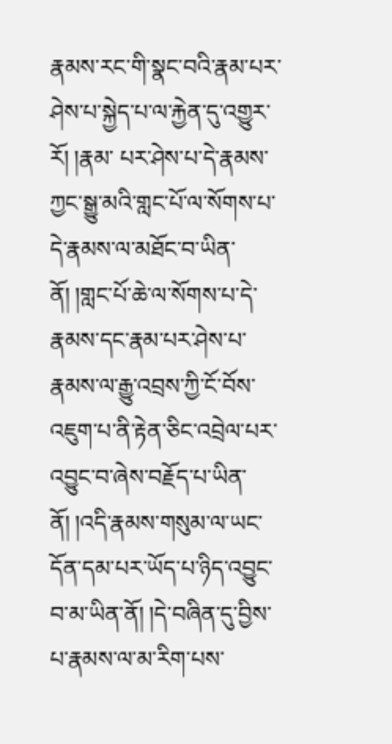རྣམས་རང་གི་སྣང་བའི་རྣམ་པར་ཤེས་པ་སྐྱེད་པ་ལ་རྐྱེན་དུ་འགྱུར་རོ། །རྣམ་ པར་ཤེས་པ་དེ་རྣམས་ཀྱང་སྒྱུ་མའི་གླང་པོ་ལ་སོགས་པ་དེ་རྣམས་ལ་མཐོང་བ་ཡིན་ནོ། །གླང་པོ་ཆེ་ལ་སོགས་པ་དེ་རྣམས་དང་རྣམ་པར་ཤེས་པ་རྣམས་ལ་རྒྱུ་འབྲས་ཀྱི་ངོ་བོས་འཇུག་པ་ནི་རྟེན་ཅིང་འབྲེལ་པར་འབྱུང་བ་ཞེས་བརྗོད་པ་ཡིན་ནོ། །འདི་རྣམས་གསུམ་ལ་ཡང་ དོན་དམ་པར་ཡོད་པ་ཉིད་འབྱུང་བ་མ་ཡིན་ནོ། །དེ་བཞིན་དུ་བྱིས་པ་རྣམས་ལ་མ་རིག་པས་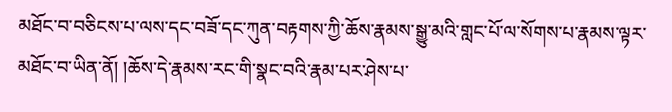མཐོང་བ་བཅིངས་པ་ལས་དང་བཟོ་དང་ཀུན་བརྟགས་ཀྱི་ཆོས་རྣམས་སྒྱུ་མའི་གླང་པོ་ལ་སོགས་པ་རྣམས་ལྟར་མཐོང་བ་ཡིན་ནོ། །ཆོས་དེ་རྣམས་རང་གི་སྣང་བའི་རྣམ་པར་ཤེས་པ་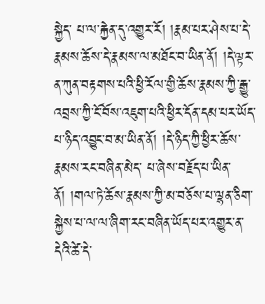སྐྱེད་ པ་ལ་རྐྱེན་དུ་འགྱུར་རོ། །རྣམ་པར་ཤེས་པ་དེ་རྣམས་ཆོས་དེ་རྣམས་ལ་མཐོང་བ་ཡིན་ནོ། །དེ་ལྟར་ན་ཀུན་བརྟགས་པའི་ཕྱི་རོལ་གྱི་ཆོས་རྣམས་ཀྱི་རྒྱུ་འབྲས་ཀྱི་ངོ་བོས་འཇུག་པའི་ཕྱིར་དོན་དམ་པར་ཡོད་པ་ཉིད་འབྱུང་བ་མ་ཡིན་ནོ། །དེ་ཉིད་ཀྱི་ཕྱིར་ཆོས་རྣམས་རང་བཞིན་མེད་ པ་ཞེས་བརྗོད་པ་ཡིན་ནོ། །གལ་ཏེ་ཆོས་རྣམས་ཀྱི་མ་བཅོས་པ་ལྷན་ཅིག་སྐྱེས་པ་ལ་ལ་ཞིག་རང་བཞིན་ཡོད་པར་འགྱུར་ན་དེའི་ཚེ་དེ་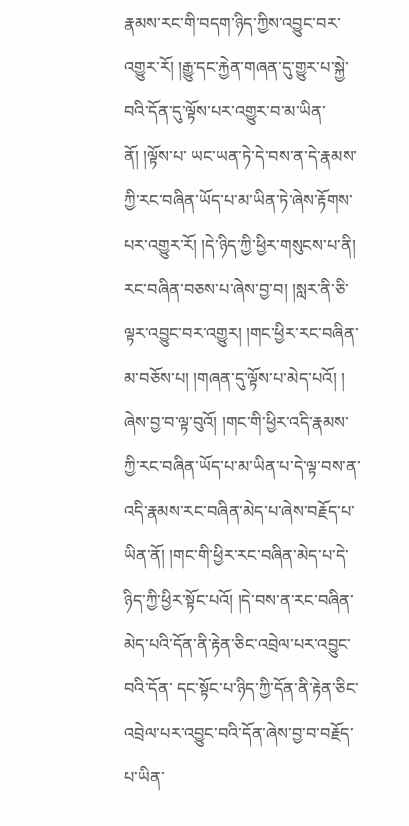རྣམས་རང་གི་བདག་ཉིད་ཀྱིས་འབྱུང་བར་འགྱུར་རོ། །རྒྱུ་དང་རྐྱེན་གཞན་དུ་གྱུར་པ་སྐྱེ་བའི་དོན་དུ་ལྟོས་པར་འགྱུར་བ་མ་ཡིན་ནོ། །ལྟོས་པ་ ཡང་ཡན་ཏེ་དེ་བས་ན་དེ་རྣམས་ཀྱི་རང་བཞིན་ཡོད་པ་མ་ཡིན་ཏེ་ཞེས་རྟོགས་པར་འགྱུར་རོ། །དེ་ཉིད་ཀྱི་ཕྱིར་གསུངས་པ་ནི། རང་བཞིན་བཅས་པ་ཞེས་བྱ་བ། །སླར་ནི་ཅི་ལྟར་འབྱུང་བར་འགྱུར། །གང་ཕྱིར་རང་བཞིན་མ་བཅོས་པ། །གཞན་དུ་ལྟོས་པ་མེད་པའོ། ། ཞེས་བྱ་བ་ལྟ་བུའོ། །གང་གི་ཕྱིར་འདི་རྣམས་ཀྱི་རང་བཞིན་ཡོད་པ་མ་ཡིན་པ་དེ་ལྟ་བས་ན་འདི་རྣམས་རང་བཞིན་མེད་པ་ཞེས་བརྗོད་པ་ཡིན་ནོ། །གང་གི་ཕྱིར་རང་བཞིན་མེད་པ་དེ་ཉིད་ཀྱི་ཕྱིར་སྟོང་པའོ། །དེ་བས་ན་རང་བཞིན་མེད་པའི་དོན་ནི་རྟེན་ཅིང་འབྲེལ་པར་འབྱུང་བའི་དོན་ དང་སྟོང་པ་ཉིད་ཀྱི་དོན་ནི་རྟེན་ཅིང་འབྲེལ་པར་འབྱུང་བའི་དོན་ཞེས་བྱ་བ་བརྗོད་པ་ཡིན་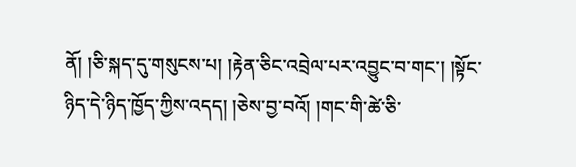ནོ། །ཅི་སྐད་དུ་གསུངས་པ། །རྟེན་ཅིང་འབྲེལ་པར་འབྱུང་བ་གང་། །སྟོང་ཉིད་དེ་ཉིད་ཁྱོད་ཀྱིས་འདད། །ཅེས་བྱ་བའོ། །གང་གི་ཚེ་ཅི་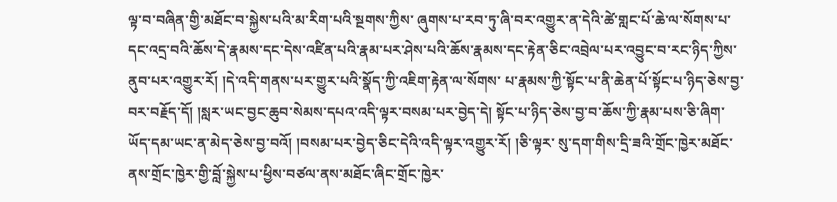ལྟ་བ་བཞིན་གྱི་མཐོང་བ་སྐྱེས་པའི་མ་རིག་པའི་སྔགས་ཀྱིས་ ཞུགས་པ་རབ་ཏུ་ཞི་བར་འགྱུར་ན་དེའི་ཚེ་གླང་པོ་ཆེ་ལ་སོགས་པ་དང་འདྲ་བའི་ཆོས་དེ་རྣམས་དང་དེས་འཛིན་པའི་རྣམ་པར་ཤེས་པའི་ཆོས་རྣམས་དང་རྟེན་ཅིང་འབྲེལ་པར་འབྱུང་བ་རང་ཉིད་ཀྱིས་ནུབ་པར་འགྱུར་རོ། །དེ་འདི་གནས་པར་གྱུར་པའི་སྣོད་ཀྱི་འཇིག་རྟེན་ལ་སོགས་ པ་རྣམས་ཀྱི་སྟོང་པ་ནི་ཆེན་པོ་སྟོང་པ་ཉིད་ཅེས་བྱ་བར་བརྗོད་དོ། །སླར་ཡང་བྱང་ཆུབ་སེམས་དཔའ་འདི་ལྟར་བསམ་པར་བྱེད་དེ། སྟོང་པ་ཉིད་ཅེས་བྱ་བ་ཆོས་ཀྱི་རྣམ་པས་ཅི་ཞིག་ཡོད་དམ་ཡང་ན་མེད་ཅེས་བྱ་བའོ། །བསམ་པར་བྱེད་ཅིང་དེའི་འདི་ལྟར་འགྱུར་རོ། །ཅི་ལྟར་ སུ་དག་གིས་དྲི་ཟའི་གྲོང་ཁྱེར་མཐོང་ནས་གྲོང་ཁྱེར་གྱི་བློ་སྐྱེས་པ་ཕྱིས་བཙལ་ནས་མཐོང་ཞིང་གྲོང་ཁྱེར་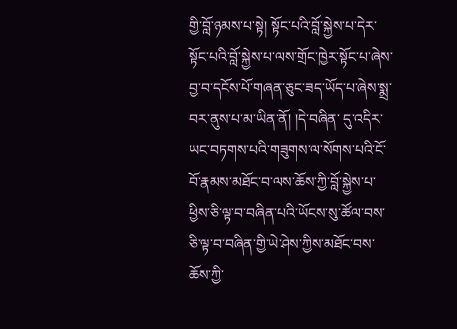གྱི་བློ་ཉམས་པ་སྟེ། སྟོང་པའི་བློ་སྐྱེས་པ་དེར་སྟོང་པའི་བློ་སྐྱེས་པ་ལས་གྲོང་ཁྱེར་སྟོང་པ་ཞེས་བྱ་བ་དངོས་པོ་གཞན་ཅུང་ཟད་ཡོད་པ་ཞེས་སྨྲ་བར་ནུས་པ་མ་ཡིན་ནོ། །དེ་བཞིན་ དུ་འདིར་ཡང་བཏགས་པའི་གཟུགས་ལ་སོགས་པའི་ངོ་བོ་རྣམས་མཐོང་བ་ལས་ཆོས་ཀྱི་བློ་སྐྱེས་པ་ཕྱིས་ཅི་ལྟ་བ་བཞིན་པའི་ཡོངས་སུ་ཚོལ་བས་ཅི་ལྟ་བ་བཞིན་གྱི་ཡེ་ཤེས་ཀྱིས་མཐོང་བས་ཆོས་ཀྱི་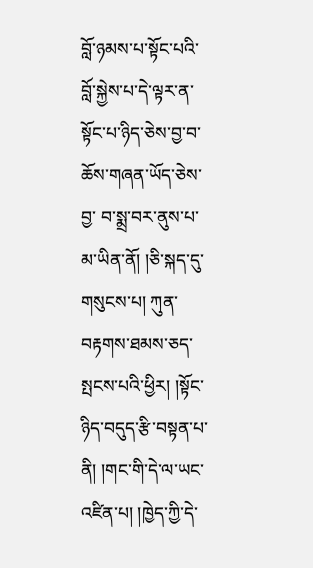བློ་ཉམས་པ་སྟོང་པའི་བློ་སྐྱེས་པ་དེ་ལྟར་ན་སྟོང་པ་ཉིད་ཅེས་བྱ་བ་ཆོས་གཞན་ཡོད་ཅེས་བྱ་ བ་སྨྲ་བར་ནུས་པ་མ་ཡིན་ནོ། །ཅི་སྐད་དུ་གསུངས་པ། ཀུན་བརྟགས་ཐམས་ཅད་སྤངས་པའི་ཕྱིར། །སྟོང་ཉིད་བདུད་རྩི་བསྟན་པ་ནི། །གང་གི་དེ་ལ་ཡང་འཛིན་པ། །ཁྱེད་ཀྱི་དེ་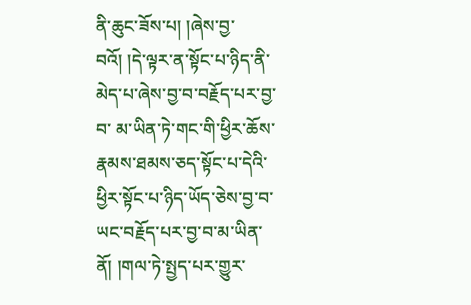ནི་ཆུང་ཟོས་པ། །ཞེས་བྱ་བའོ། །དེ་ལྟར་ན་སྟོང་པ་ཉིད་ནི་མེད་པ་ཞེས་བྱ་བ་བརྗོད་པར་བྱ་བ་ མ་ཡིན་ཏེ་གང་གི་ཕྱིར་ཆོས་རྣམས་ཐམས་ཅད་སྟོང་པ་དེའི་ཕྱིར་སྟོང་པ་ཉིད་ཡོད་ཅེས་བྱ་བ་ཡང་བརྗོད་པར་བྱ་བ་མ་ཡིན་ནོ། །གལ་ཏེ་སྤྱད་པར་གྱུར་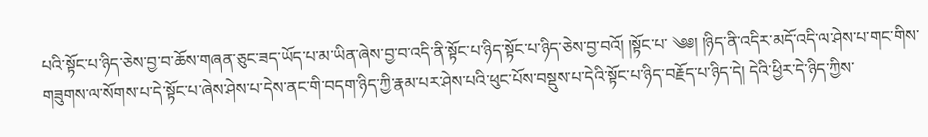པའི་སྟོང་པ་ཉིད་ཅེས་བྱ་བ་ཆོས་གཞན་ཅུང་ཟད་ཡོད་པ་མ་ཡིན་ཞེས་བྱ་བ་འདི་ནི་སྟོང་པ་ཉིད་སྟོང་པ་ཉིད་ཅེས་བྱ་བའོ། །སྟོང་པ་ ༄༅། །ཉིད་ནི་འདིར་མདོ་འདི་ལ་ཤེས་པ་གང་གིས་གཟུགས་ལ་སོགས་པ་དེ་སྟོང་པ་ཞེས་ཤེས་པ་དེས་ནང་གི་བདག་ཉིད་ཀྱི་རྣམ་པར་ཤེས་པའི་ཕུང་པོས་བསྡུས་པ་དེའི་སྟོང་པ་ཉིད་བརྗོད་པ་ཉིད་དེ། དེའི་ཕྱིར་དེ་ཉིད་ཀྱིས་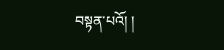བསྟན་པའོ། །